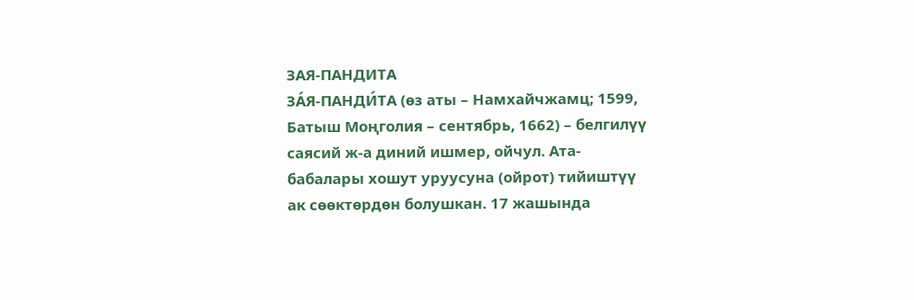ЗАЯ-ПАНДИТА
ЗА́Я-ПАНДИ́ТА (өз аты – Намхайчжамц; 1599, Батыш Моңголия – сентябрь, 1662) – белгилүү саясий ж-а диний ишмер, ойчул. Ата-бабалары хошут уруусуна (ойрот) тийиштүү ак сөөктөрдөн болушкан. 17 жашында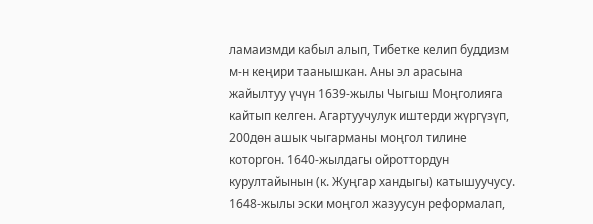ламаизмди кабыл алып, Тибетке келип буддизм м-н кеңири таанышкан. Аны эл арасына жайылтуу үчүн 1639-жылы Чыгыш Моңголияга кайтып келген. Агартуучулук иштерди жүргүзүп, 200дөн ашык чыгарманы моңгол тилине которгон. 1640-жылдагы ойроттордун курултайынын (к. Жуңгар хандыгы) катышуучусу. 1648-жылы эски моңгол жазуусун реформалап,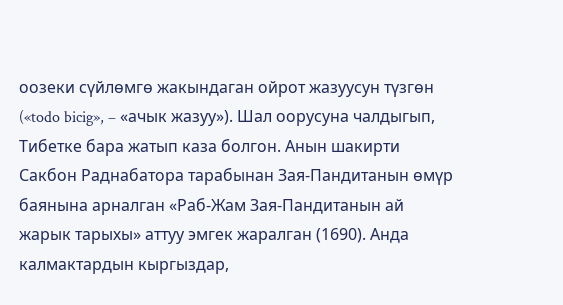оозеки сүйлөмгө жакындаган ойрот жазуусун түзгөн («todo bicig», – «ачык жазуу»). Шал оорусуна чалдыгып, Тибетке бара жатып каза болгон. Анын шакирти Сакбон Раднабатора тарабынан Зая-Пандитанын өмүр баянына арналган «Раб-Жам Зая-Пандитанын ай жарык тарыхы» аттуу эмгек жаралган (1690). Анда калмактардын кыргыздар,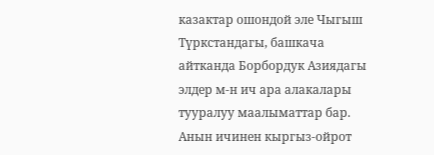казактар ошондой эле Чыгыш Түркстандагы, башкача айтканда Борбордук Азиядагы элдер м-н ич ара алакалары тууралуу маалыматтар бар. Анын ичинен кыргыз-ойрот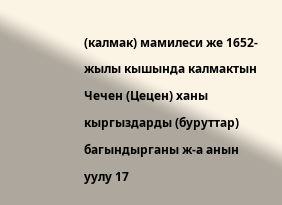(калмак) мамилеси же 1652-жылы кышында калмактын Чечен (Цецен) ханы кыргыздарды (буруттар) багындырганы ж-а анын уулу 17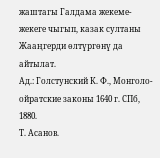жаштагы Галдама жекеме-жекеге чыгып, казак султаны Жааңгерди өлтүргөнү да айтылат.
Ад.: Голстунский К. Ф., Монголо-ойратские законы 1640 г. СПб, 1880.
Т. Асанов.